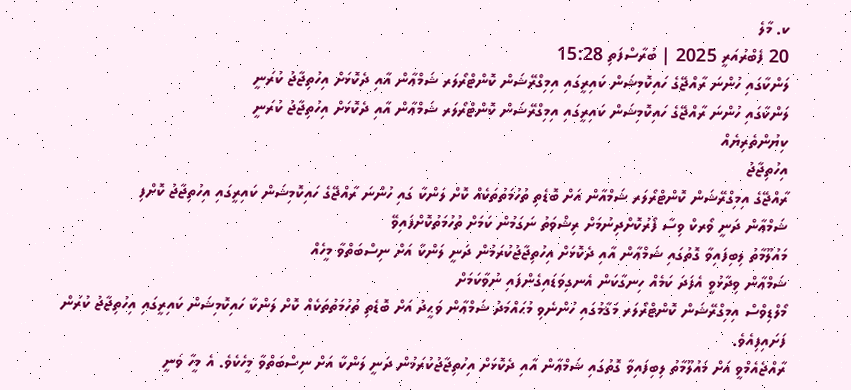ކ. މާލެ
20 ފެބްރުއަރީ 2025 | ބުރާސްފަތި 15:28
ލަންކާގައި ހުންނަ ރާއްޖޭގެ ހައިކޮމިޝަން ކައިރީގައި އިމިގްރޭޝަން ކޮންޓްރޯލަރ ޝަމްޢާން އާއި ދެކޮޅަށް އިހުތިޖާޖު ކުރަނީ
ލަންކާގައި ހުންނަ ރާއްޖޭގެ ހައިކޮމިޝަން ކައިރީގައި އިމިގްރޭޝަން ކޮންޓްރޯލަރ ޝަމްޢާން އާއި ދެކޮޅަށް އިހުތިޖާޖު ކުރަނީ
ކިޔުންތެރިޔެއް
އިހުތިޖާޖު
ރާއްޖޭގެ އިމިގްރޭޝަން ކޮންޓްރޯލަރ ޝަމްއާން އަށް ބޮޑެތި ތުހުމަތުތަކެއް ކޮށް ލަންކާ ގައި ހުންނަ ރާއްޖޭގެ ހައިކޮމިޝަން ކައިރީގައި އިހުތިޖާޖު ކޮށްފި
ޝަމްޢާން ދަނީ ވޯރކް ވިސާ ފޯރުކޮށްދިނުމަށް ރިޝްވަތު ނަގަމުން ކަމަށް ތުހުމަތުކޮށްފައިވޭ
މައުލޫމާތު ލިބިފައިވާ ގޮތުގައި ޝަމްޢާން އާއި ދެކޮޅަށް އިހުތިޖާޖުކުރަމުން ދަނީ ލަންކާ އަށް ނިސްބަތްވާ މީހެއް
ޝަމްޢާން ވިދާޅުވީ އެފަދަ ކަމެއް ހިނގާކަން އެނގިވަޑައިގެންފައި ނުވާކަމަށް
މޯލްޑިވްސް އިމިގްރޭޝަން ކޮންޓްރޯލަރ މަޤާމުގައި ހުންނެވި މުޙައްމަދު ޝަމްޢާން ވަޙީދު އަށް ބޮޑެތި ތުހުމަތުތަކެއް ކޮށް ލަންކާ ހައިކޮމިޝަން ކައިރީގައި އިހުތިޖާޖު ކުރަން ފަށައިފިއެވެ.
ރާއްޖެއެމްވީ އަށް މައުލޫމާތު ލިބިފައިވާ ގޮތުގައި ޝަމްޢާން އާއި ދެކޮޅަށް އިހުތިޖާޖުކުރަމުން ދަނީ ލަންކާ އަށް ނިސްބަތްވާ މީހެކެވެ. އެ މީހާ ވަނީ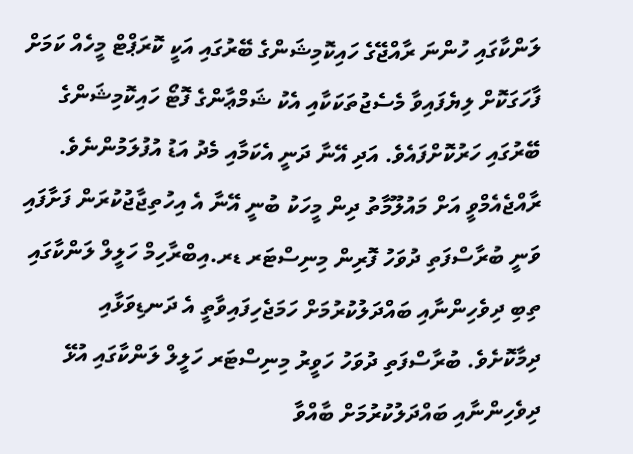ލަންކާގައި ހުންނަ ރާއްޖޭގެ ހައިކޮމިޝަންގެ ބޭރުގައި އަކީ ކޮރަޕްޓް މީހެއް ކަމަށް ފާހަގަކޮށް ލިޔެފައިވާ މެސެޖުތަކަކާއި އެކު ޝަމްޢާންގެ ފޮޓޯ ހައިކޮމިޝަންގެ ބޭރުގައި ހަރުކޮށްފައެވެ. އަދި އޭނާ ދަނީ އެކަމާއި މެދު އަޑު އުފުލަމުންނެވެ.
ރާއްޖެއެމްވީ އަށް މައުލޫމާތު ދިން މީހަކު ބުނީ އޭނާ އެ އިހުތިޖާޖުކުރަން ފަށާފައި ވަނީ ބުރާސްފަތި ދުވަހު ފޮރިން މިނިސްޓަރ ޑރ.އިބްރާހިމް ހަލީލް ލަންކާގައި ތިބި ދިވެހިންނާއި ބައްދަލުކުރުމަށް ހަމަޖެހިފައިވާތީ އެ ދަނޑިވަޅާއި ދިމާކޮށެވެ. ބުރާސްފަތި ދުވަހު ހަވީރު މިނިސްޓަރ ހަލީލް ލަންކާގައި އުޅޭ ދިވެހިންނާއި ބައްދަލުކުރުމަށް ބާއްވާ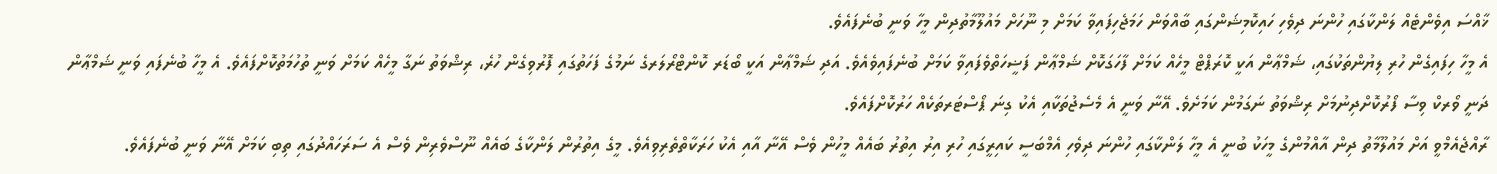ޚާއްސަ އިވެންޓެއް ލަންކާގައި ހުންނަ ދިވެހި ހައިކޮމިޝަންގައި ބާއްވަން ހަމަޖެހިފައިވާ ކަމަށް މި ނޫހަށް މައުލޫމާތުދިން މީހާ ވަނީ ބުނެފައެވެ.
އެ މީހާ ހިފައިގެން ހުރި ލިޔުންތަކުގައި، ޝަމްޢާން އަކީ ކޮރަޕްޓް މީހެއް ކަމަށް ފާހަގަކޮށް ޝަމްޢާން ފަޟީހަތްވެފައިވާ ކަމަށް ބުނެފައިވެއެވެ. އަދި ޝަމްޢާން އަކީ ބޯޑަރ ކޮންޓްރޯލަރގެ ނަމުގެ ފަހަތުގައި ފޮރުވިގެން ހުރެ، ރިޝްވަތު ނަގާ މީހެއް ކަމަށް ވަނީ ތުހުމަތުކޮށްފައެވެ. އެ މީހާ ބުނެފައި ވަނީ ޝަމްޢާން ދަނީ ވޯރކް ވިސާ ފޯރުކޮށްދިނުމަށް ރިޝްވަތު ނަގަމުން ކަމަށެވެ. އޭނާ ވަނީ އެ މެސެޖުތަކާއި އެކު ގިނަ ޕޯސްޓަރތަކެއް ހަރުކޮށްފައެވެ.
ރާއްޖެއެމްވީ އަށް މައުލޫމާތު ދިން އާއްމުންގެ މީހަކު ބުނީ އެ މީހާ ލަންކާގައި ހުންނަ ދިވެހި އެމްބަސީ ކައިރީގައި ހުރި އިރު އިތުރު ބައެއް މީހުން ވެސް އޭނާ އާއި އެކު ހަރަކާތްތެރިވިއެވެ. މީގެ އިތުރުން ލަންކާގެ ބައެއް ނޫސްވެރިން ވެސް އެ ސަރަހައްދުގައި ތިބި ކަމަށް އޭނާ ވަނީ ބުނެފައެވެ.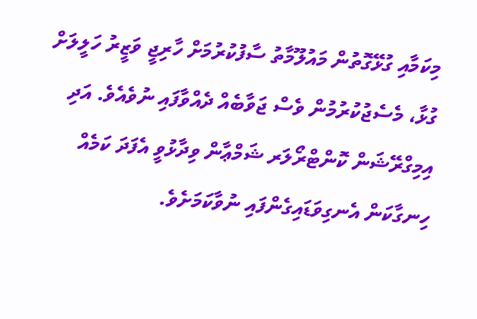މިކަމާއި ގުޅޭގޮތުން މައުލޫމާތު ސާފުކުރުމަށް ހާރިޖީ ވަޒީރު ހަލީލަށް ގުޅާ، މެސެޖުކުރުމުން ވެސް ޖަވާބެއް ދެއްވާފައި ނުވެއެވެ. އަދި އިމިގްރޭޝަން ކޮންޓްރޯލަރ ޝަމްޢާން ވިދާޅުވީ އެފަދަ ކަމެއް ހިނގާކަން އެނގިވަޑައިގެންފައި ނުވާކަމަށެވެ.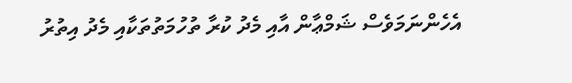އެހެންނަމަވެސް ޝަމްޢާން އާއި މެދު ކުރާ ތުހުމަތުތަކާއި މެދު އިތުރު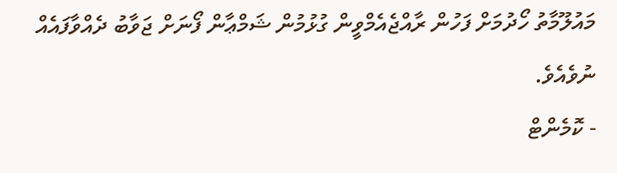މައުލޫމާތު ހޯދުމަށް ފަހުން ރާއްޖެއެމްވީން ގުޅުމުން ޝަމްޢާން ފޯނަށް ޖަވާބު ދެއްވާފައެއް ނުވެއެވެ.
- ކޮމެންޓް